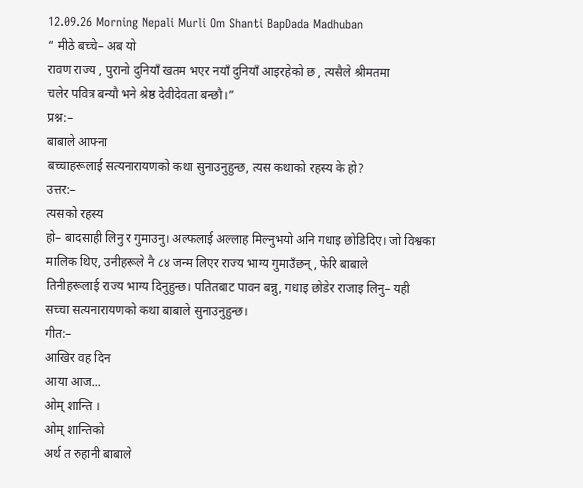12.09.26 Morning Nepali Murli Om Shanti BapDada Madhuban
“ मीठे बच्चे– अब यो
रावण राज्य , पुरानो दुनियाँ खतम भएर नयाँ दुनियाँ आइरहेको छ , त्यसैले श्रीमतमा
चलेर पवित्र बन्यौ भने श्रेष्ठ देवीदेवता बन्छौ।”
प्रश्न:–
बाबाले आफ्ना
बच्चाहरूलाई सत्यनारायणको कथा सुनाउनुहुन्छ, त्यस कथाको रहस्य के हो?
उत्तर:–
त्यसको रहस्य
हो– बादसाही लिनु र गुमाउनु। अल्फलाई अल्लाह मिल्नुभयो अनि गधाइ छोडिदिए। जो विश्वका
मालिक थिए, उनीहरूले नै ८४ जन्म लिएर राज्य भाग्य गुमाउँछन्, फेरि बाबाले
तिनीहरूलाई राज्य भाग्य दिनुहुन्छ। पतितबाट पावन बन्नु, गधाइ छोडेर राजाइ लिनु– यही
सच्चा सत्यनारायणको कथा बाबाले सुनाउनुहुन्छ।
गीत:–
आखिर वह दिन
आया आज...
ओम् शान्ति ।
ओम् शान्तिको
अर्थ त रुहानी बाबाले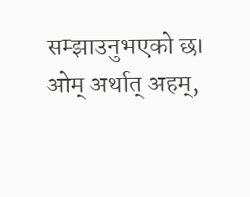सम्झाउनुभएको छ। ओम् अर्थात् अहम्,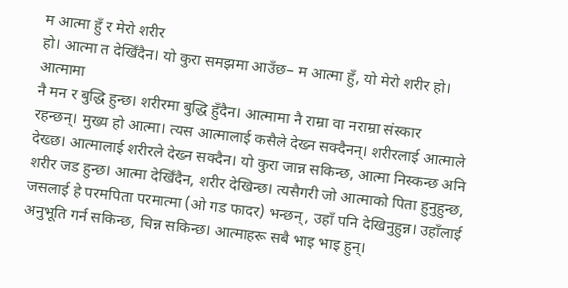म आत्मा हुँ र मेरो शरीर
हो। आत्मा त देखिँदैन। यो कुरा समझमा आउँछ– म आत्मा हुँ, यो मेरो शरीर हो। आत्मामा
नै मन र बुद्धि हुन्छ। शरीरमा बुद्धि हुँदैन। आत्मामा नै राम्रा वा नराम्रा संस्कार
रहन्छन्। मुख्य हो आत्मा। त्यस आत्मालाई कसैले देख्न सक्दैनन्। शरीरलाई आत्माले
देख्छ। आत्मालाई शरीरले देख्न सक्दैन। यो कुरा जान्न सकिन्छ, आत्मा निस्कन्छ अनि
शरीर जड हुन्छ। आत्मा देखिँदैन, शरीर देखिन्छ। त्यसैगरी जो आत्माको पिता हुनुहुन्छ,
जसलाई हे परमपिता परमात्मा (ओ गड फादर) भन्छन्, उहाँ पनि देखिनुहुन्न। उहाँलाई
अनुभूति गर्न सकिन्छ, चिन्न सकिन्छ। आत्माहरू सबै भाइ भाइ हुन्।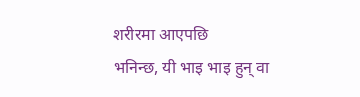शरीरमा आएपछि
भनिन्छ, यी भाइ भाइ हुन् वा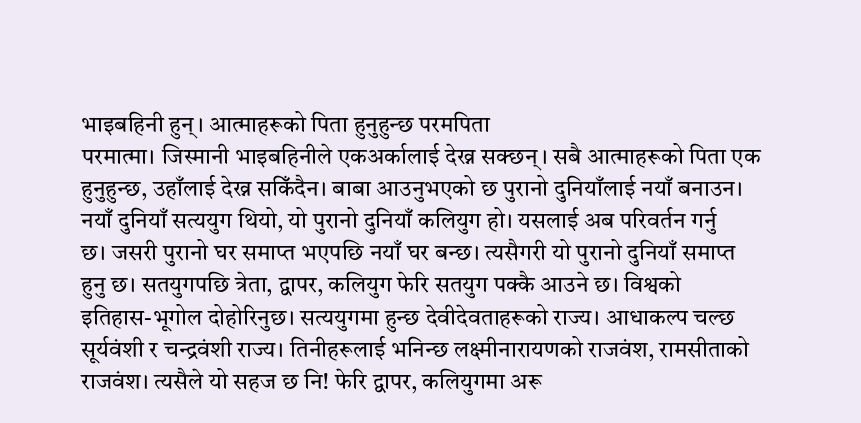भाइबहिनी हुन्। आत्माहरूको पिता हुनुहुन्छ परमपिता
परमात्मा। जिस्मानी भाइबहिनीले एकअर्कालाई देख्न सक्छन्। सबै आत्माहरूको पिता एक
हुनुहुन्छ, उहाँलाई देख्न सकिँदैन। बाबा आउनुभएको छ पुरानो दुनियाँलाई नयाँ बनाउन।
नयाँ दुनियाँ सत्ययुग थियो, यो पुरानो दुनियाँ कलियुग हो। यसलाई अब परिवर्तन गर्नु
छ। जसरी पुरानो घर समाप्त भएपछि नयाँ घर बन्छ। त्यसैगरी यो पुरानो दुनियाँ समाप्त
हुनु छ। सतयुगपछि त्रेता, द्वापर, कलियुग फेरि सतयुग पक्कै आउने छ। विश्वको
इतिहास-भूगोल दोहोरिनुछ। सत्ययुगमा हुन्छ देवीदेवताहरूको राज्य। आधाकल्प चल्छ
सूर्यवंशी र चन्द्रवंशी राज्य। तिनीहरूलाई भनिन्छ लक्ष्मीनारायणको राजवंश, रामसीताको
राजवंश। त्यसैले यो सहज छ नि! फेरि द्वापर, कलियुगमा अरू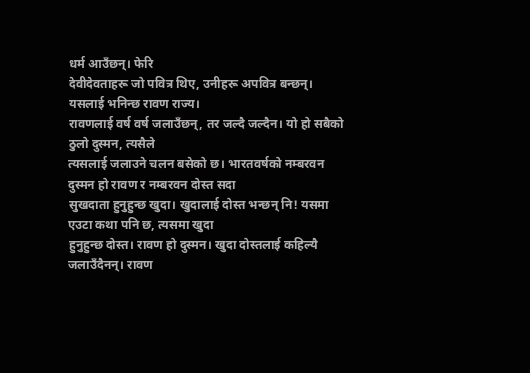धर्म आउँछन्। फेरि
देवीदेवताहरू जो पवित्र थिए, उनीहरू अपवित्र बन्छन्। यसलाई भनिन्छ रावण राज्य।
रावणलाई वर्ष वर्ष जलाउँछन्, तर जल्दै जल्दैन। यो हो सबैको ठुलो दुस्मन, त्यसैले
त्यसलाई जलाउने चलन बसेको छ। भारतवर्षको नम्बरवन दुस्मन हो रावण र नम्बरवन दोस्त सदा
सुखदाता हुनुहुन्छ खुदा। खुदालाई दोस्त भन्छन् नि! यसमा एउटा कथा पनि छ, त्यसमा खुदा
हुनुहुन्छ दोस्त। रावण हो दुस्मन। खुदा दोस्तलाई कहिल्यै जलाउँदैनन्। रावण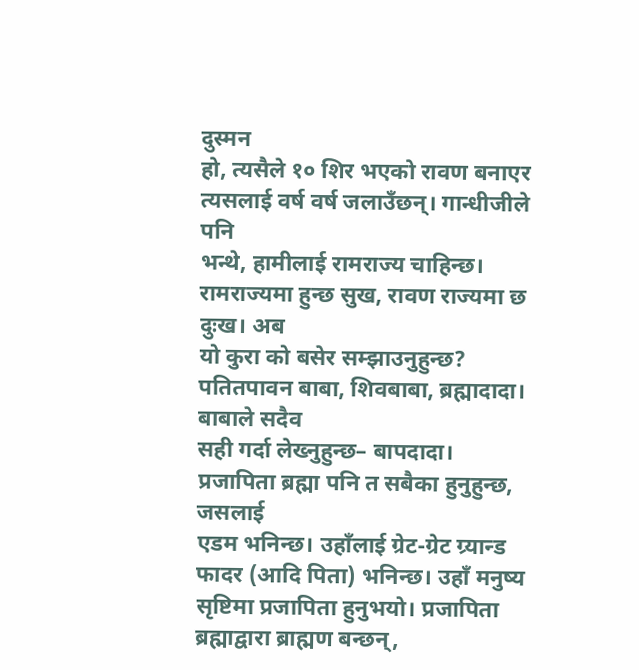दुस्मन
हो, त्यसैले १० शिर भएको रावण बनाएर त्यसलाई वर्ष वर्ष जलाउँछन्। गान्धीजीले पनि
भन्थे, हामीलाई रामराज्य चाहिन्छ। रामराज्यमा हुन्छ सुख, रावण राज्यमा छ दुःख। अब
यो कुरा को बसेर सम्झाउनुहुन्छ? पतितपावन बाबा, शिवबाबा, ब्रह्मादादा। बाबाले सदैव
सही गर्दा लेख्नुहुन्छ– बापदादा। प्रजापिता ब्रह्मा पनि त सबैका हुनुहुन्छ, जसलाई
एडम भनिन्छ। उहाँलाई ग्रेट-ग्रेट ग्र्यान्ड फादर (आदि पिता) भनिन्छ। उहाँ मनुष्य
सृष्टिमा प्रजापिता हुनुभयो। प्रजापिता ब्रह्माद्वारा ब्राह्मण बन्छन्,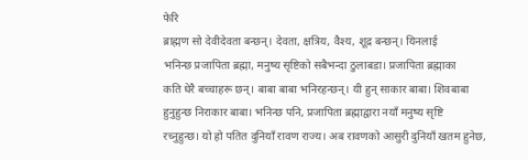फेरि
ब्राह्मण सो देवीदेवता बन्छन्। देवता, क्षत्रिय, वैश्य, शूद्र बन्छन्। यिनलाई
भनिन्छ प्रजापिता ब्रह्मा, मनुष्य सृष्टिको सबैभन्दा ठुलाबडा। प्रजापिता ब्रह्माका
कति धेरै बच्चाहरू छन्। बाबा बाबा भनिरहन्छन्। यी हुन् साकार बाबा। शिवबाबा
हुनुहुन्छ निराकार बाबा। भनिन्छ पनि, प्रजापिता ब्रह्माद्वारा नयाँ मनुष्य सृष्टि
रच्नुहुन्छ। यो हो पतित दुनियाँ रावण राज्य। अब रावणको आसुरी दुनियाँ खतम हुनेछ,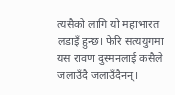त्यसैको लागि यो महाभारत लडाइँ हुन्छ। फेरि सत्ययुगमा यस रावण दुस्मनलाई कसैले
जलाउँदै जलाउँदैनन्।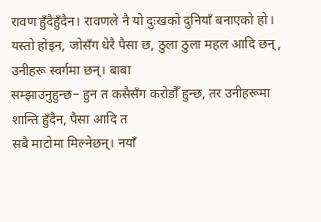रावण हुँदैहुँदैन। रावणले नै यो दुःखको दुनियाँ बनाएको हो।
यस्तो होइन, जोसँग धेरै पैसा छ, ठुला ठुला महल आदि छन्, उनीहरू स्वर्गमा छन्। बाबा
सम्झाउनुहुन्छ– हुन त कसैसँग करोडौँ हुन्छ, तर उनीहरूमा शान्ति हुँदैन, पैसा आदि त
सबै माटोमा मिल्नेछन्। नयाँ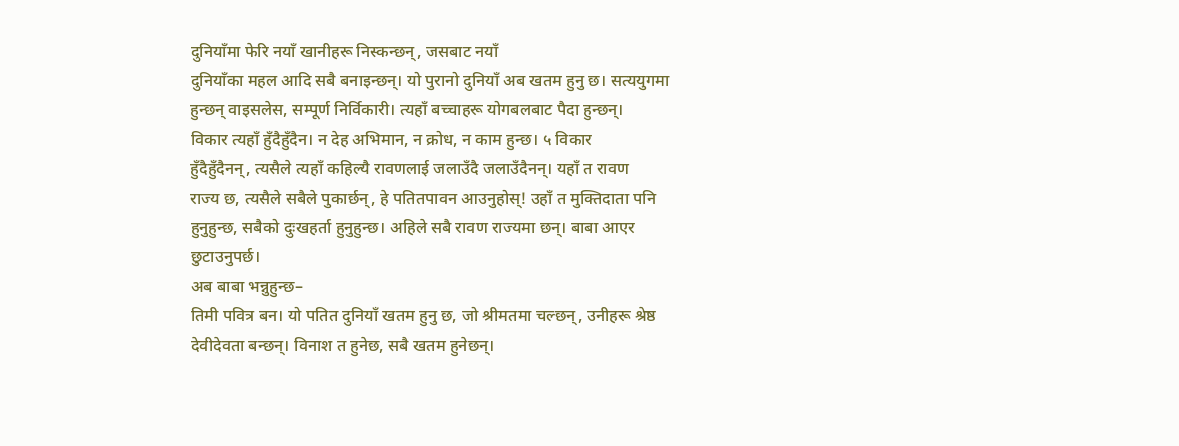दुनियाँमा फेरि नयाँ खानीहरू निस्कन्छन्, जसबाट नयाँ
दुनियाँका महल आदि सबै बनाइन्छन्। यो पुरानो दुनियाँ अब खतम हुनु छ। सत्ययुगमा
हुन्छन् वाइसलेस, सम्पूर्ण निर्विकारी। त्यहाँ बच्चाहरू योगबलबाट पैदा हुन्छन्।
विकार त्यहाँ हुँदैहुँदैन। न देह अभिमान, न क्रोध, न काम हुन्छ। ५ विकार
हुँदैहुँदैनन्, त्यसैले त्यहाँ कहिल्यै रावणलाई जलाउँदै जलाउँदैनन्। यहाँ त रावण
राज्य छ, त्यसैले सबैले पुकार्छन्, हे पतितपावन आउनुहोस्! उहाँ त मुक्तिदाता पनि
हुनुहुन्छ, सबैको दुःखहर्ता हुनुहुन्छ। अहिले सबै रावण राज्यमा छन्। बाबा आएर
छुटाउनुपर्छ।
अब बाबा भन्नुहुन्छ–
तिमी पवित्र बन। यो पतित दुनियाँ खतम हुनु छ, जो श्रीमतमा चल्छन्, उनीहरू श्रेष्ठ
देवीदेवता बन्छन्। विनाश त हुनेछ, सबै खतम हुनेछन्।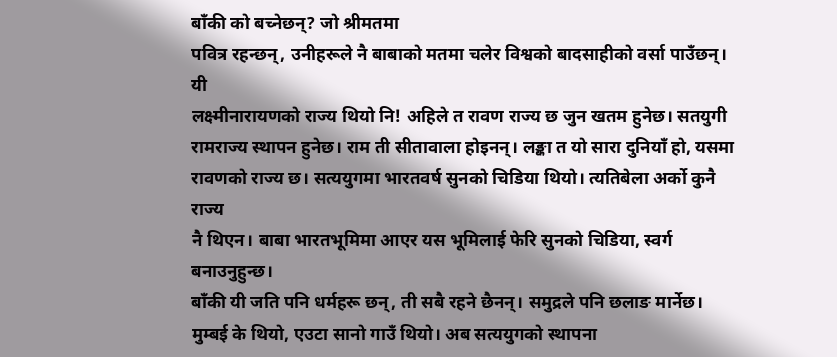बाँकी को बच्नेछन्? जो श्रीमतमा
पवित्र रहन्छन्, उनीहरूले नै बाबाको मतमा चलेर विश्वको बादसाहीको वर्सा पाउँछन्। यी
लक्ष्मीनारायणको राज्य थियो नि! अहिले त रावण राज्य छ जुन खतम हुनेछ। सतयुगी
रामराज्य स्थापन हुनेछ। राम ती सीतावाला होइनन्। लङ्का त यो सारा दुनियाँ हो, यसमा
रावणको राज्य छ। सत्ययुगमा भारतवर्ष सुनको चिडिया थियो। त्यतिबेला अर्को कुनै राज्य
नै थिएन। बाबा भारतभूमिमा आएर यस भूमिलाई फेरि सुनको चिडिया, स्वर्ग बनाउनुहुन्छ।
बाँकी यी जति पनि धर्महरू छन्, ती सबै रहने छैनन्। समुद्रले पनि छलाङ मार्नेछ।
मुम्बई के थियो, एउटा सानो गाउँ थियो। अब सत्ययुगको स्थापना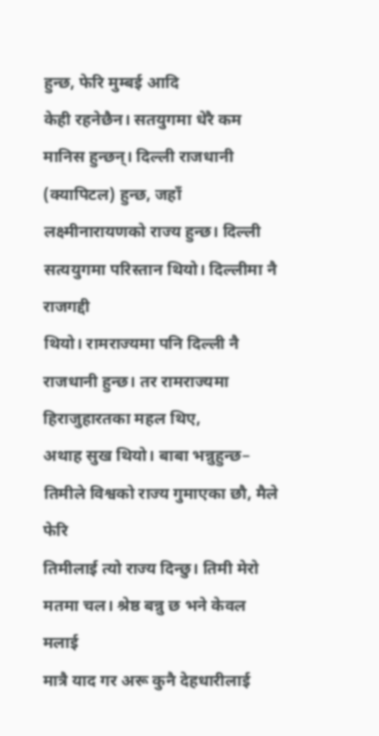हुन्छ, फेरि मुम्बई आदि
केही रहनेछैन। सतयुगमा धेरै कम मानिस हुन्छन्। दिल्ली राजधानी (क्यापिटल) हुन्छ, जहाँ
लक्ष्मीनारायणको राज्य हुन्छ। दिल्ली सत्ययुगमा परिस्तान थियो। दिल्लीमा नै राजगद्दी
थियो। रामराज्यमा पनि दिल्ली नै राजधानी हुन्छ। तर रामराज्यमा हिराजुहारतका महल थिए,
अथाह सुख थियो। बाबा भन्नुहुन्छ– तिमीले विश्वको राज्य गुमाएका छौ, मैले फेरि
तिमीलाई त्यो राज्य दिन्छु। तिमी मेरो मतमा चल। श्रेष्ठ बन्नु छ भने केवल मलाई
मात्रै याद गर अरू कुनै देहधारीलाई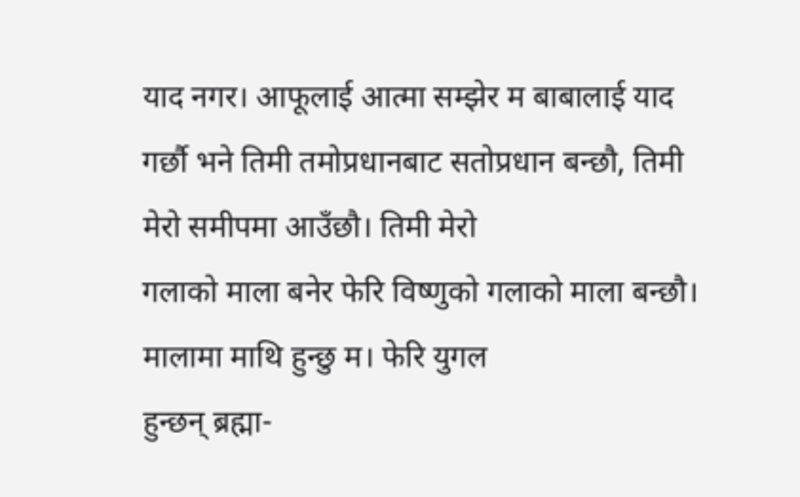याद नगर। आफूलाई आत्मा सम्झेर म बाबालाई याद
गर्छौ भने तिमी तमोप्रधानबाट सतोप्रधान बन्छौ, तिमी मेरो समीपमा आउँछौ। तिमी मेरो
गलाको माला बनेर फेरि विष्णुको गलाको माला बन्छौ। मालामा माथि हुन्छु म। फेरि युगल
हुन्छन् ब्रह्मा-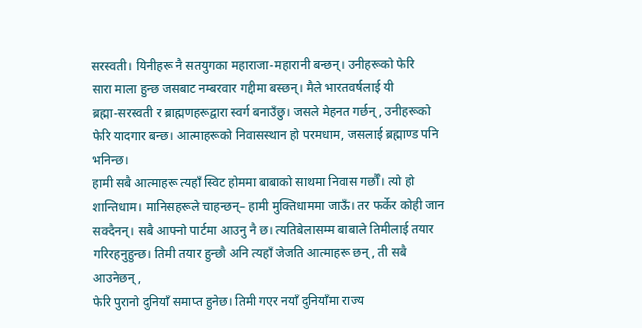सरस्वती। यिनीहरू नै सतयुगका महाराजा-महारानी बन्छन्। उनीहरूको फेरि
सारा माला हुन्छ जसबाट नम्बरवार गद्दीमा बस्छन्। मैले भारतवर्षलाई यी
ब्रह्मा-सरस्वती र ब्राह्मणहरूद्वारा स्वर्ग बनाउँछु। जसले मेहनत गर्छन्, उनीहरूको
फेरि यादगार बन्छ। आत्माहरूको निवासस्थान हो परमधाम, जसलाई ब्रह्माण्ड पनि भनिन्छ।
हामी सबै आत्माहरू त्यहाँ स्विट होममा बाबाको साथमा निवास गर्छौँ। त्यो हो
शान्तिधाम। मानिसहरूले चाहन्छन्– हामी मुक्तिधाममा जाऊँ। तर फर्केर कोही जान
सक्दैनन्। सबै आफ्नो पार्टमा आउनु नै छ। त्यतिबेलासम्म बाबाले तिमीलाई तयार
गरिरहनुहुन्छ। तिमी तयार हुन्छौ अनि त्यहाँ जेजति आत्माहरू छन्, ती सबै आउनेछन्,
फेरि पुरानो दुनियाँ समाप्त हुनेछ। तिमी गएर नयाँ दुनियाँमा राज्य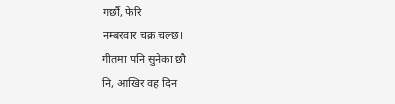गर्छौ, फेरि
नम्बरवार चक्र चल्छ।
गीतमा पनि सुनेका छौ
नि, आखिर वह दिन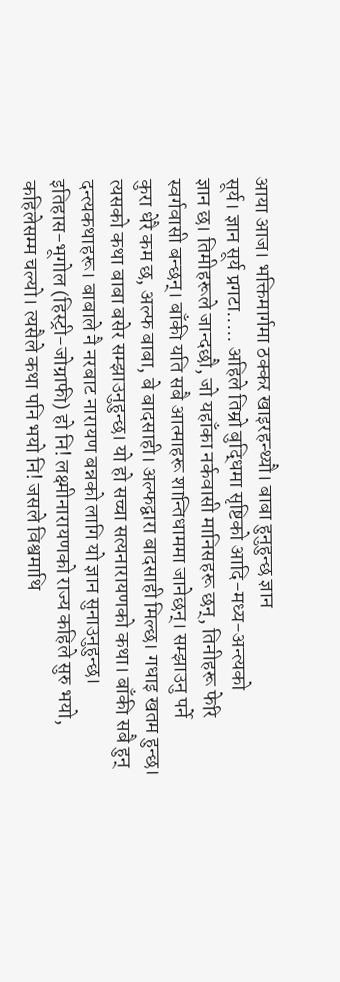आया आज। भक्तिमार्गमा ठक्कर खाइरहन्थ्यौ। बाबा हुनुहुन्छ ज्ञान
सूर्य। ज्ञान सूर्य प्रगटा..... अहिले तिम्रो बुद्धिमा सृष्टिको आदि-मध्य-अन्त्यको
ज्ञान छ। तिमीहरूले जान्दछौ, जो यहाँका नर्कवासी मानिसहरू छन्, तिनीहरू फेरि
स्वर्गवासी बन्छन्। बाँकी यति सबै आत्माहरू शान्तिधाममा जानेछन्। सम्झाउनु पर्ने
कुरा धेरै कम छ, अल्फ बाबा, बे बादसाही। अल्फद्वारा बादसाही मिल्छ। गधाइ खतम हुन्छ।
त्यसको कथा बाबा बसेर सम्झाउनुहुन्छ। यो हो सच्चा सत्यनारायणको कथा। बाँकी सबै हुन्
दन्त्यकथाहरू। बाबाले नै नरबाट नारायण बन्नको लागि यो ज्ञान सुनाउनुहुन्छ।
इतिहास-भूगोल (हिस्ट्री-जोग्राफी) हो नि! लक्ष्मीनारायणको राज्य कहिले सुरु भयो,
कहिलेसम्म चल्यो। त्यसैले कथा पनि भयो नि! जसले विश्वमाथि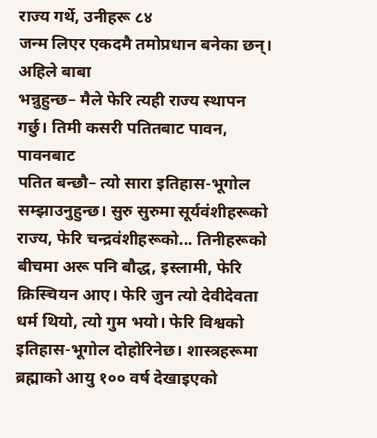राज्य गर्थे, उनीहरू ८४
जन्म लिएर एकदमै तमोप्रधान बनेका छन्।
अहिले बाबा
भन्नुहुन्छ– मैले फेरि त्यही राज्य स्थापन गर्छु। तिमी कसरी पतितबाट पावन, पावनबाट
पतित बन्छौ– त्यो सारा इतिहास-भूगोल सम्झाउनुहुन्छ। सुरु सुरुमा सूर्यवंशीहरूको
राज्य, फेरि चन्द्रवंशीहरूको... तिनीहरूको बीचमा अरू पनि बौद्ध, इस्लामी, फेरि
क्रिस्चियन आए। फेरि जुन त्यो देवीदेवता धर्म थियो, त्यो गुम भयो। फेरि विश्वको
इतिहास-भूगोल दोहोरिनेछ। शास्त्रहरूमा ब्रह्माको आयु १०० वर्ष देखाइएको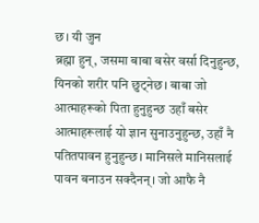छ। यी जुन
ब्रह्मा हुन्, जसमा बाबा बसेर वर्सा दिनुहुन्छ, यिनको शरीर पनि छुट्नेछ। बाबा जो
आत्माहरूको पिता हुनुहुन्छ उहाँ बसेर आत्माहरूलाई यो ज्ञान सुनाउनुहुन्छ, उहाँ नै
पतितपावन हुनुहुन्छ। मानिसले मानिसलाई पावन बनाउन सक्दैनन्। जो आफै नै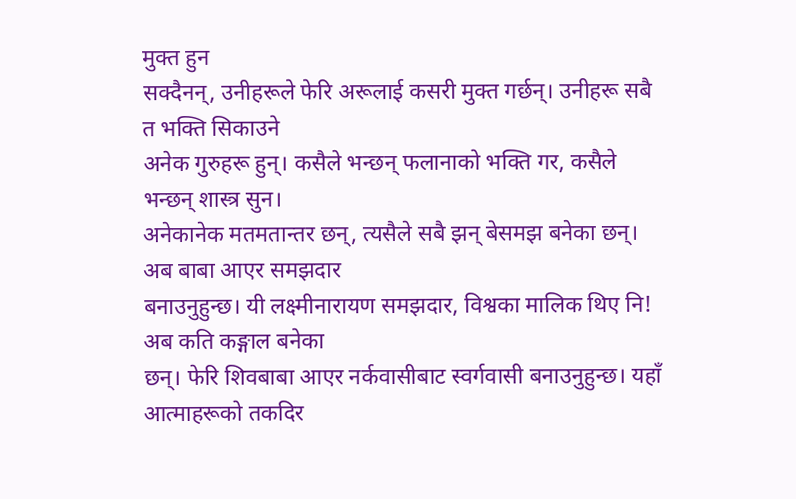मुक्त हुन
सक्दैनन्, उनीहरूले फेरि अरूलाई कसरी मुक्त गर्छन्। उनीहरू सबै त भक्ति सिकाउने
अनेक गुरुहरू हुन्। कसैले भन्छन् फलानाको भक्ति गर, कसैले भन्छन् शास्त्र सुन।
अनेकानेक मतमतान्तर छन्, त्यसैले सबै झन् बेसमझ बनेका छन्। अब बाबा आएर समझदार
बनाउनुहुन्छ। यी लक्ष्मीनारायण समझदार, विश्वका मालिक थिए नि! अब कति कङ्गाल बनेका
छन्। फेरि शिवबाबा आएर नर्कवासीबाट स्वर्गवासी बनाउनुहुन्छ। यहाँ आत्माहरूको तकदिर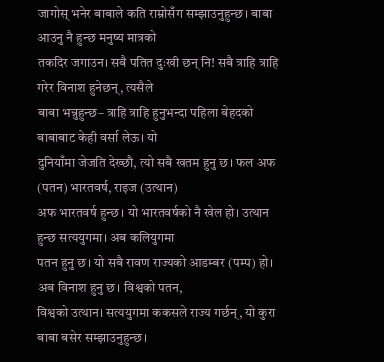जागोस् भनेर बाबाले कति राम्रोसँग सम्झाउनुहुन्छ। बाबा आउनु नै हुन्छ मनुष्य मात्रको
तकदिर जगाउन। सबै पतित दुःखी छन् नि! सबै त्राहि त्राहि गरेर विनाश हुनेछन्, त्यसैले
बाबा भन्नुहुन्छ– त्राहि त्राहि हुनुभन्दा पहिला बेहदको बाबाबाट केही वर्सा लेऊ। यो
दुनियाँमा जेजति देख्छौ, त्यो सबै खतम हुनु छ। फल अफ (पतन) भारतवर्ष, राइज (उत्थान)
अफ भारतवर्ष हुन्छ। यो भारतवर्षको नै खेल हो। उत्थान हुन्छ सत्ययुगमा। अब कलियुगमा
पतन हुनु छ। यो सबै रावण राज्यको आडम्बर (पम्प) हो। अब विनाश हुनु छ। विश्वको पतन,
विश्वको उत्थान। सत्ययुगमा ककसले राज्य गर्छन्, यो कुरा बाबा बसेर सम्झाउनुहुन्छ।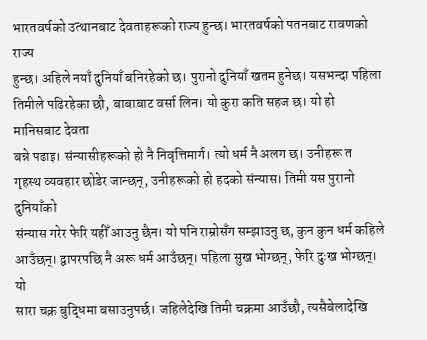भारतवर्षको उत्थानबाट देवताहरूको राज्य हुन्छ। भारतवर्षको पतनबाट रावणको राज्य
हुन्छ। अहिले नयाँ दुनियाँ बनिरहेको छ। पुरानो दुनियाँ खतम हुनेछ। यसभन्दा पहिला
तिमीले पढिरहेका छौ, बाबाबाट वर्सा लिन। यो कुरा कति सहज छ। यो हो मानिसबाट देवता
बन्ने पढाइ। संन्यासीहरूको हो नै निवृत्तिमार्ग। त्यो धर्म नै अलग छ। उनीहरू त
गृहस्थ व्यवहार छोडेर जान्छन्, उनीहरूको हो हदको संन्यास। तिमी यस पुरानो दुनियाँको
संन्यास गरेर फेरि यहीँ आउनु छैन। यो पनि राम्रोसँग सम्झाउनु छ, कुन कुन धर्म कहिले
आउँछन्। द्वापरपछि नै अरू धर्म आउँछन्। पहिला सुख भोग्छन्, फेरि दुःख भोग्छन्। यो
सारा चक्र बुद्धिमा बसाउनुपर्छ। जहिलेदेखि तिमी चक्रमा आउँछौ, त्यसैबेलादेखि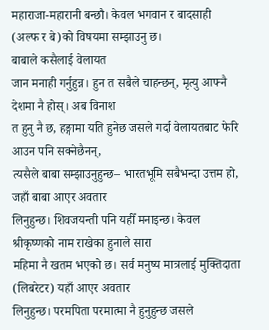महाराजा-महारानी बन्छौ। केवल भगवान र बादसाही (अल्फ र बे)को विषयमा सम्झाउनु छ।
बाबाले कसैलाई वेलायत
जान मनाही गर्नुहुन्न। हुन त सबैले चाहन्छन्, मृत्यु आफ्नै देशमा नै होस्। अब विनाश
त हुनु नै छ, हङ्गामा यति हुनेछ जसले गर्दा वेलायतबाट फेरि आउन पनि सक्नेछैनन्,
त्यसैले बाबा सम्झाउनुहुन्छ– भारतभूमि सबैभन्दा उत्तम हो, जहाँ बाबा आएर अवतार
लिनुहुन्छ। शिवजयन्ती पनि यहीँ मनाइन्छ। केवल श्रीकृष्णको नाम राखेका हुनाले सारा
महिमा नै खतम भएको छ। सर्व मनुष्य मात्रलाई मुक्तिदाता (लिबरेटर) यहाँ आएर अवतार
लिनुहुन्छ। परमपिता परमात्मा नै हुनुहुन्छ जसले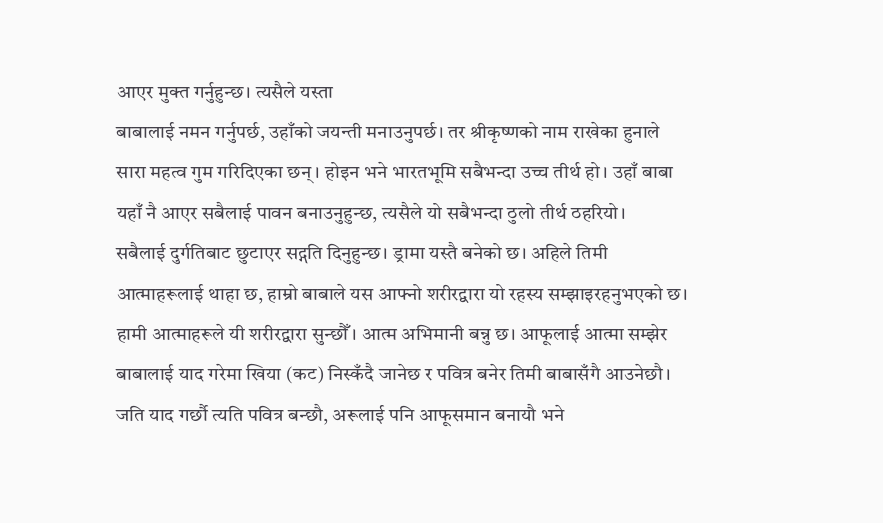आएर मुक्त गर्नुहुन्छ। त्यसैले यस्ता
बाबालाई नमन गर्नुपर्छ, उहाँको जयन्ती मनाउनुपर्छ। तर श्रीकृष्णको नाम राखेका हुनाले
सारा महत्व गुम गरिदिएका छन्। होइन भने भारतभूमि सबैभन्दा उच्च तीर्थ हो। उहाँ बाबा
यहाँ नै आएर सबैलाई पावन बनाउनुहुन्छ, त्यसैले यो सबैभन्दा ठुलो तीर्थ ठहरियो।
सबैलाई दुर्गतिबाट छुटाएर सद्गति दिनुहुन्छ। ड्रामा यस्तै बनेको छ। अहिले तिमी
आत्माहरूलाई थाहा छ, हाम्रो बाबाले यस आफ्नो शरीरद्वारा यो रहस्य सम्झाइरहनुभएको छ।
हामी आत्माहरूले यी शरीरद्वारा सुन्छौँ। आत्म अभिमानी बन्नु छ। आफूलाई आत्मा सम्झेर
बाबालाई याद गरेमा खिया (कट) निस्कँदै जानेछ र पवित्र बनेर तिमी बाबासँगै आउनेछौ।
जति याद गर्छौ त्यति पवित्र बन्छौ, अरूलाई पनि आफूसमान बनायौ भने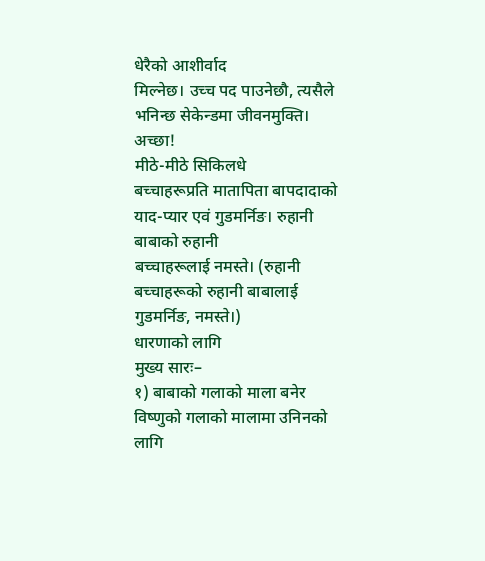धेरैको आशीर्वाद
मिल्नेछ। उच्च पद पाउनेछौ, त्यसैले भनिन्छ सेकेन्डमा जीवनमुक्ति। अच्छा!
मीठे-मीठे सिकिलधे
बच्चाहरूप्रति मातापिता बापदादाको याद-प्यार एवं गुडमर्निङ। रुहानी बाबाको रुहानी
बच्चाहरूलाई नमस्ते। (रुहानी बच्चाहरूको रुहानी बाबालाई गुडमर्निङ, नमस्ते।)
धारणाको लागि
मुख्य सारः–
१) बाबाको गलाको माला बनेर विष्णुको गलाको मालामा उनिनको लागि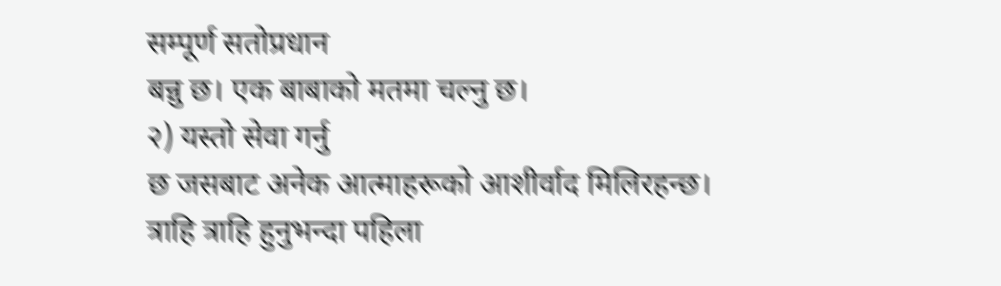सम्पूर्ण सतोप्रधान
बन्नु छ। एक बाबाको मतमा चल्नु छ।
२) यस्तो सेवा गर्नु
छ जसबाट अनेक आत्माहरूको आशीर्वाद मिलिरहन्छ। त्राहि त्राहि हुनुभन्दा पहिला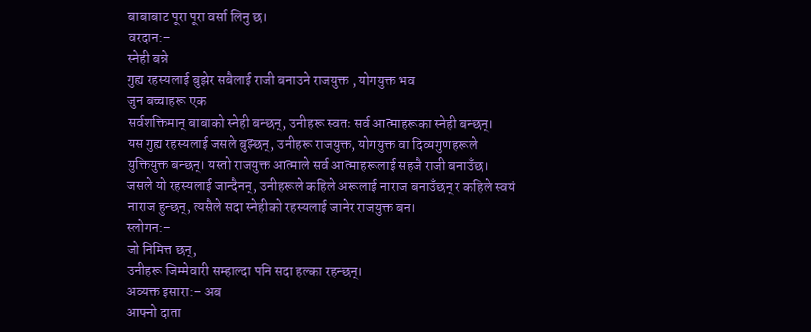बाबाबाट पूरा पूरा वर्सा लिनु छ।
वरदान:–
स्नेही बन्ने
गुह्य रहस्यलाई बुझेर सबैलाई राजी बनाउने राजयुक्त , योगयुक्त भव
जुन बच्चाहरू एक
सर्वशक्तिमान् बाबाको स्नेही बन्छन्, उनीहरू स्वतः सर्व आत्माहरूका स्नेही बन्छन्।
यस गुह्य रहस्यलाई जसले बुझ्छन्, उनीहरू राजयुक्त, योगयुक्त वा दिव्यगुणहरूले
युक्तियुक्त बन्छन्। यस्तो राजयुक्त आत्माले सर्व आत्माहरूलाई सहजै राजी बनाउँछ।
जसले यो रहस्यलाई जान्दैनन्, उनीहरूले कहिले अरूलाई नाराज बनाउँछन् र कहिले स्वयं
नाराज हुन्छन्, त्यसैले सदा स्नेहीको रहस्यलाई जानेर राजयुक्त बन।
स्लोगन:–
जो निमित्त छन्,
उनीहरू जिम्मेवारी सम्हाल्दा पनि सदा हल्का रहन्छन्।
अव्यक्त इसारा:– अब
आफ्नो दाता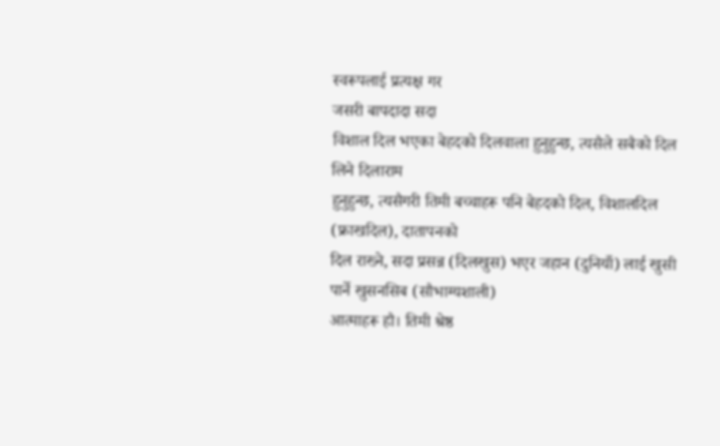स्वरूपलाई प्रत्यक्ष गर
जसरी बापदादा सदा
विशाल दिल भएका बेहदको दिलवाला हुनुहुन्छ, त्यसैले सबैको दिल लिने दिलाराम
हुनुहुन्छ, त्यसैगरी तिमी बच्चाहरू पनि बेहदको दिल, विशालदिल (फ्राखदिल), दातापनको
दिल राख्ने, सदा प्रसन्न (दिलखुस) भएर जहान (दुनियाँ) लाई खुसी पार्ने खुसनसिब (सौभाग्यशाली)
आत्माहरू हौ। तिमी श्रेष्ठ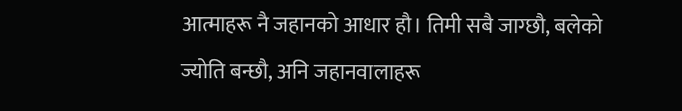आत्माहरू नै जहानको आधार हौ। तिमी सबै जाग्छौ, बलेको
ज्योति बन्छौ, अनि जहानवालाहरू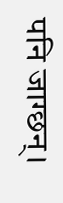पनि जाग्छन्।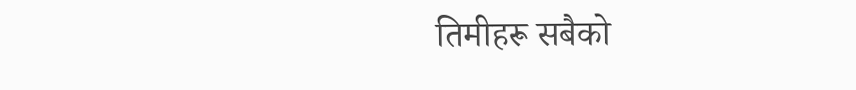तिमीहरू सबैको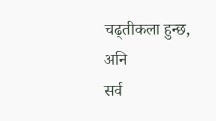चढ्तीकला हुन्छ, अनि
सर्व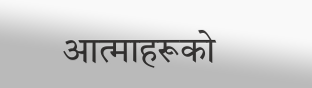आत्माहरूको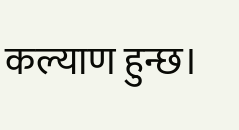कल्याण हुन्छ।